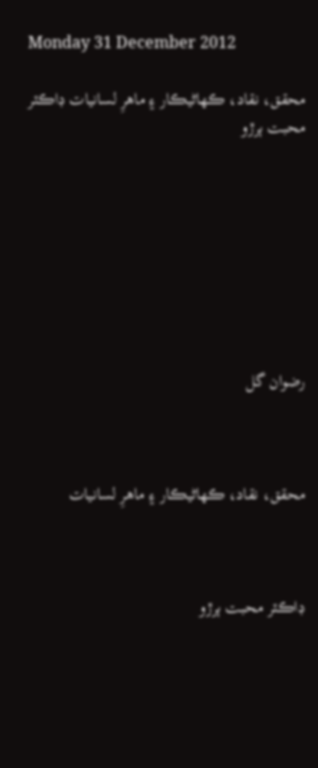Monday 31 December 2012

محقق، نقاد، ڪهاڻيڪار ۽ ماهرِ لسانيات ڊاڪٽر محبت ٻرڙو








رضوان گل



محقق، نقاد، ڪهاڻيڪار ۽ ماهرِ لسانيات



ڊاڪٽر محبت ٻرڙو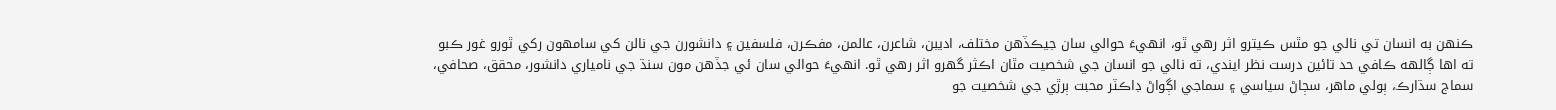ڪنهن به انسان تي نالي جو مٿس ڪيترو اثر رهي ٿو، انهيءَ حوالي سان جيڪڏهن مختلف، اديبن، شاعرن، عالمن، مفڪرن، فلسفين ۽ دانشورن جي نالن کي سامهون رکي ٿورو غور ڪبو ته اها ڳالهه ڪافي حد تائين درست نظر ايندي، ته نالي جو انسان جي شخصيت مٿان اڪثر گهرو اثر رهي ٿو. انهيءَ حوالي سان ئي جڏهن مون سنڌ جي نامياري دانشور، محقق، صحافي، سماج سڌارڪ، ٻولي ماهر، سڄاڻ سياسي ۽ سماجي اڳواڻ ڊاڪٽر محبت ٻرڙي جي شخصيت جو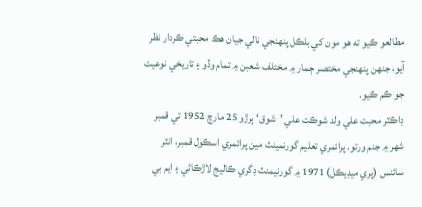مطالعو ڪيو ته هو مون کي بلڪل پنهنجي نالي جيان هڪ محبتي ڪردار نظر آيو، جنهن پنهنجي مختصر ڄمار ۾ مختلف شعبن ۾ تمام وڏو ۽ تاريخي نوعيت جو ڪم ڪيو.
ڊاڪٽر محبت علي ولد شوڪت علي ’شوق‘ ٻرڙو 25 مارچ 1952 تي قمبر شهر ۾ جنم ورتو. پرائمري تعليم گورنمينٽ مين پرائمري اسڪول قمبر، انٽر سائنس (پري ميڊيڪل) 1971 ۾ گورنيمنٽ ڊگري ڪاليج لاڙڪاڻي ۽ ايم بي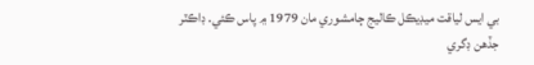بي ايس لياقت ميڊيڪل ڪاليج ڄامشوري مان 1979 ۾ پاس ڪئي. ڊاڪٽر جڏهن ڊگري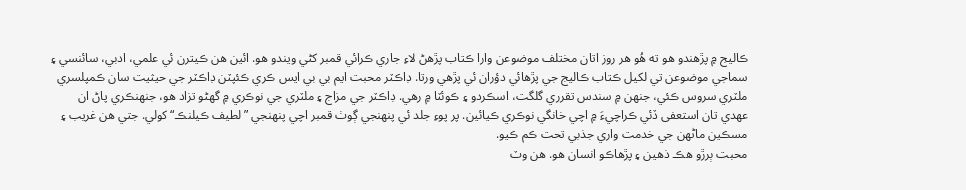ڪاليج ۾ پڙهندو هو ته هُو هر روز اتان مختلف موضوعن وارا ڪتاب پڙهڻ لاءِ جاري ڪرائي قمبر کڻي ويندو هو. ائين هن ڪيترن ئي علمي، ادبي، سائنسي ۽ سماجي موضوعن تي لکيل ڪتاب ڪاليج جي پڙهائي دؤران ئي پڙهي ورتا. ڊاڪٽر محبت ايم بي بي ايس ڪري ڪئپٽن ڊاڪٽر جي حيثيت سان ڪمپلسري ملٽري سروس ڪئي، جنهن ۾ سندس تقرري گلگت، اسڪردو ۽ ڪوئٽا ۾ رهي. ڊاڪٽر جي مزاج ۽ ملٽري جي نوڪري ۾ گھڻو تزاد هو، جنهنڪري پاڻ ان عهدي تان استعفى ڏئي ڪراچيءَ ۾ اچي خانگي نوڪري ڪيائين. پر پوءِ جلد ئي پنهنجي ڳوٺ قمبر اچي پنهنجي ”لطيف ڪيلنڪ“ کولي. جتي هن غريب ۽ مسڪين ماڻهن جي خدمت واري جذبي تحت ڪم ڪيو.
محبت ٻرڙو هڪ ذهين ۽ پڙهاڪو انسان هو. هن وٽ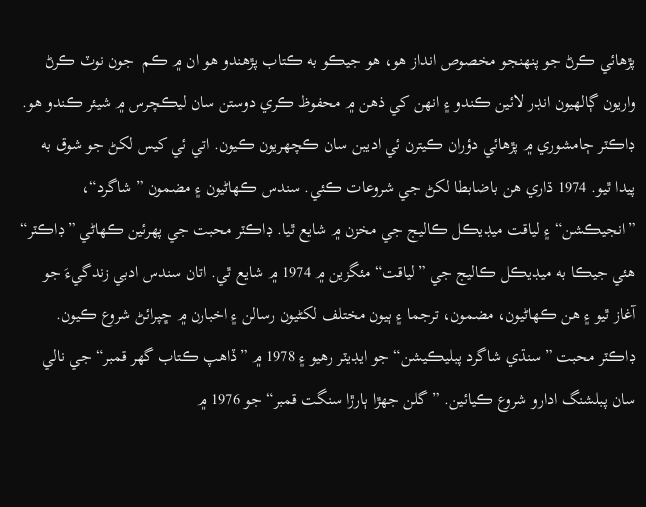پڙهائي ڪرڻ جو پنهنجو مخصوص انداز هو، هو جيڪو به ڪتاب پڙهندو هو ان ۾ ڪم  جون نوٽ ڪرڻ واريون ڳالهيون انڊر لائين ڪندو ۽ انهن کي ذهن ۾ محفوظ ڪري دوستن سان ليڪچرس ۾ شيئر ڪندو هو. ڊاڪٽر ڄامشوري ۾ پڙهائي دؤران ڪيترن ئي اديبن سان ڪچهريون ڪيون. اتي ئي کيس لکڻ جو شوق به پيدا ٿيو. 1974 ڌاري هن باضابطا لکڻ جي شروعات ڪئي. سندس ڪهاڻيون ۽ مضمون ”شاگرد“، ”انجيڪشن“ ۽ لياقت ميڊيڪل ڪاليج جي مخزن ۾ شايع ٿيا. ڊاڪٽر محبت جي پهرئين ڪهاڻي ”ڊاڪٽر“ هئي جيڪا به ميڊيڪل ڪاليج جي ”لياقت“ مئگزين ۾ 1974 ۾ شايع ٿي. اتان سندس ادبي زندگيءَ جو آغاز ٿيو ۽ هن ڪهاڻيون، مضمون، ترجما ۽ ٻيون مختلف لکڻيون رسالن ۽ اخبارن ۾ ڇپرائڻ شروع ڪيون.
ڊاڪٽر محبت ”سنڌي شاگرد پبليڪيشن“ جو ايڊيٽر رهيو ۽ 1978 ۾ ”ڏاهپ ڪتاب گھر قمبر“ جي نالي سان پبلشنگ ادارو شروع ڪيائين. ”گلن جھڙا ٻارڙا سنگت قمبر“ جو 1976 ۾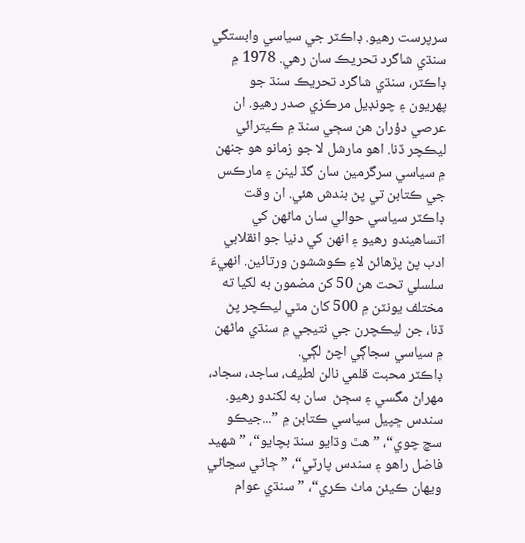سرپرست رهيو. ڊاڪٽر جي سياسي وابستگي سنڌي شاگرد تحريڪ سان رهي. 1978 ۾ ڊاڪٽر، سنڌي شاگرد تحريڪ سنڌ جو پهريون ۽ چونڊيل مرڪزي صدر رهيو. ان عرصي دؤران هن سڄي سنڌ ۾ ڪيترائي ليڪچر ڏنا. اهو مارشل لا جو زمانو هو جنهن ۾ سياسي سرگرمين سان گڏ لينن ۽ مارڪس جي ڪتابن تي پڻ بندش هئي. ان وقت ڊاڪٽر سياسي حوالي سان ماڻهن کي اتساهيندو رهيو ۽ انهن کي دنيا جو انقلابي ادب پڻ پڙهائڻ لاءِ ڪوششون ورتائين. انهيءَ سلسلي تحت هن 50 کن مضمون به لکيا ته مختلف يونٽن ۾ 500 کان مٿي ليڪچر پڻ ڏنا، جن ليڪچرن جي نتيجي ۾ سنڌي ماڻهن ۾ سياسي سجاڳي اچڻ لڳي.
ڊاڪٽر محبت قلمي نالن لطيف، ساجد، سجاد، مهراڻ مگسي ۽ سڄڻ  سان به لکندو رهيو. سندس ڇپيل سياسي ڪتابن ۾ ”...جيڪو سچ چوي“، ”هٿ وڌايو سنڌ بچايو“، ”شهيد فاضل راهو ۽ سندس پارٽي“، ”ڄاڻي سڃاڻي ويهان ڪيئن ماٺ ڪري“، ”سنڌي عوام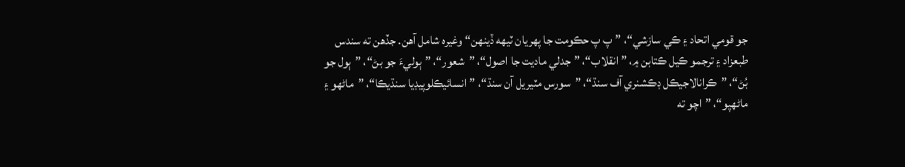جو قومي اتحاد ۽ ڪي سازشي“، ”پ پ حڪومت جا پهريان ٽيهه ڏينهن“ وغيره شامل آهن. جڏهن ته سندس طبعزاد ۽ ترجمو ڪيل ڪتابن ۾، ”انقلاب“، ”جدلي ماديت جا اصول“، ”شعور“، ”ٻوليءَ جو بڻ“، ”ٻول جو بُڻ“، ”ڪرانالاجيڪل ڊڪشنري آف سنڌ“، ”سورس مٽيريل آن سنڌ“، ”انسائيڪلوپيڊيا سنڌيڪا“، ”ماڻهو ۽ ماڻهپو“، ”اچو ته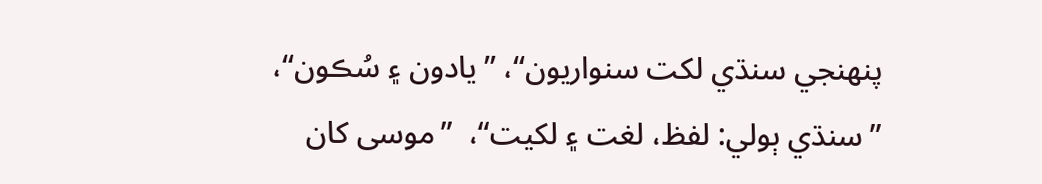پنهنجي سنڌي لکت سنواريون“، ”يادون ۽ سُڪون“، ”سنڌي ٻولي: لفظ، لغت ۽ لکيت“،  ”موسى کان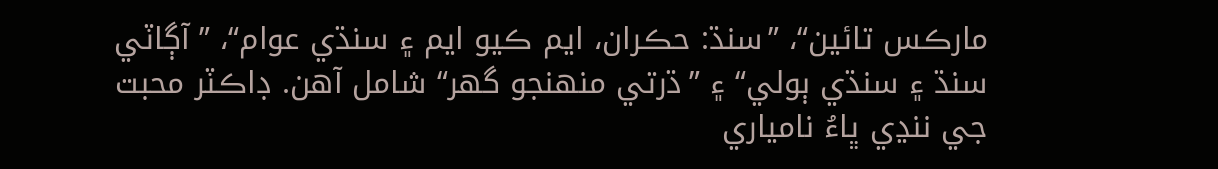مارڪس تائين“، ”سنڌ: حڪران، ايم ڪيو ايم ۽ سنڌي عوام“، ”آڳاٽي سنڌ ۽ سنڌي ٻولي“ ۽ ”ڌرتي منهنجو گھر“ شامل آهن. ڊاڪٽر محبت جي ننڍي ڀاءُ نامياري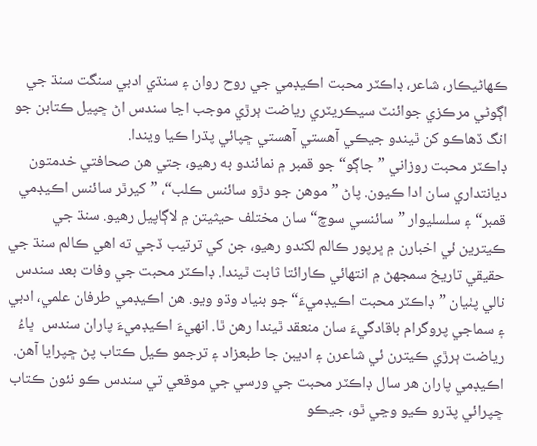ڪهاڻيڪار، شاعر، ڊاڪٽر محبت اڪيڊمي جي روح روان ۽ سنڌي ادبي سنگت سنڌ جي اڳوڻي مرڪزي جوائنٽ سيڪريٽري رياضت ٻرڙي موجب اڃا سندس اڻ ڇپيل ڪتابن جو انگ ڏهاڪو کن ٿيندو جيڪي آهستي آهستي ڇپائي پڌرا ڪيا ويندا.
ڊاڪٽر محبت روزاني ”جاڳو“ جو قمبر ۾ نمائندو به رهيو، جتي هن صحافتي خدمتون ديانتداري سان ادا ڪيون. پاڻ ”موهن جو دڙو سائنس ڪلب“، ”کيرٿر سائنس اڪيڊمي قمبر“ ۽ سلسليوار ”سائنسي سوچ“ سان مختلف حيثيتن ۾ لاڳاپيل رهيو. سنڌ جي ڪيترين ئي اخبارن ۾ ڀرپور ڪالم لکندو رهيو، جن کي ترتيب ڏجي ته اهي ڪالم سنڌ جي حقيقي تاريخ سمجھڻ ۾ انتهائي ڪارائتا ثابت ٿيندا. ڊاڪٽر محبت جي وفات بعد سندس نالي پٺيان ”ڊاڪٽر محبت اڪيڊميءَ“ جو بنياد وڌو ويو. هن اڪيڊمي طرفان علمي، ادبي ۽ سماجي پروگرام باقادگيءَ سان منعقد ٿيندا رهن ٿا. انهيءَ اڪيڊميءَ پاران سندس  ڀاءُ رياضت ٻرڙي ڪيترن ئي شاعرن ۽ اديبن جا طبعزاد ۽ ترجمو ڪيل ڪتاب پڻ ڇپرايا آهن. اڪيڊمي پاران هر سال ڊاڪٽر محبت جي ورسي جي موقعي تي سندس ڪو نئون ڪتاب ڇپرائي پڌرو ڪيو وڃي ٿو، جيڪو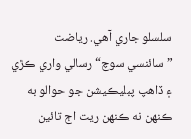سلسلو جاري آهي. رياضت ”سائنسي سوچ“ رسالي واري ڪڙي ۽ ڏاهپ پبليڪيشن جو حوالو به ڪنهن نه ڪنهن ريت اڄ تائين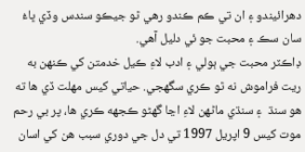دهرائيندو ۽ ان تي ڪم ڪندو رهي ٿو جيڪو سندس وڏي ڀاءُ سان سڪ ۽ محبت جو ئي دليل آهي.
ڊاڪٽر محبت جي ٻولي ۽ ادب لاءِ ڪيل خدمتن کي ڪنهن به ريت فراموش نه ٿو ڪري سگھجي. حياتي کيس مهلت ڏي ها ته هو سنڌ  ۽ سنڌي ماڻهن لاءِ اڃا گھڻو ڪجهه ڪري ها، پر بي رحم موت کيس 9 اپريل 1997 تي دل جي دوري سبب هن کي اسان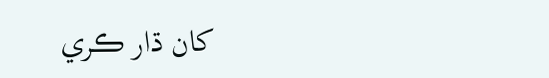کان ڌار ڪري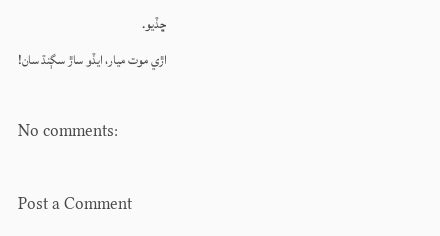ڇڏيو.
اڙي موت ميار، ايڏو ساڙ سڳنڌ سان!

No comments:

Post a Comment